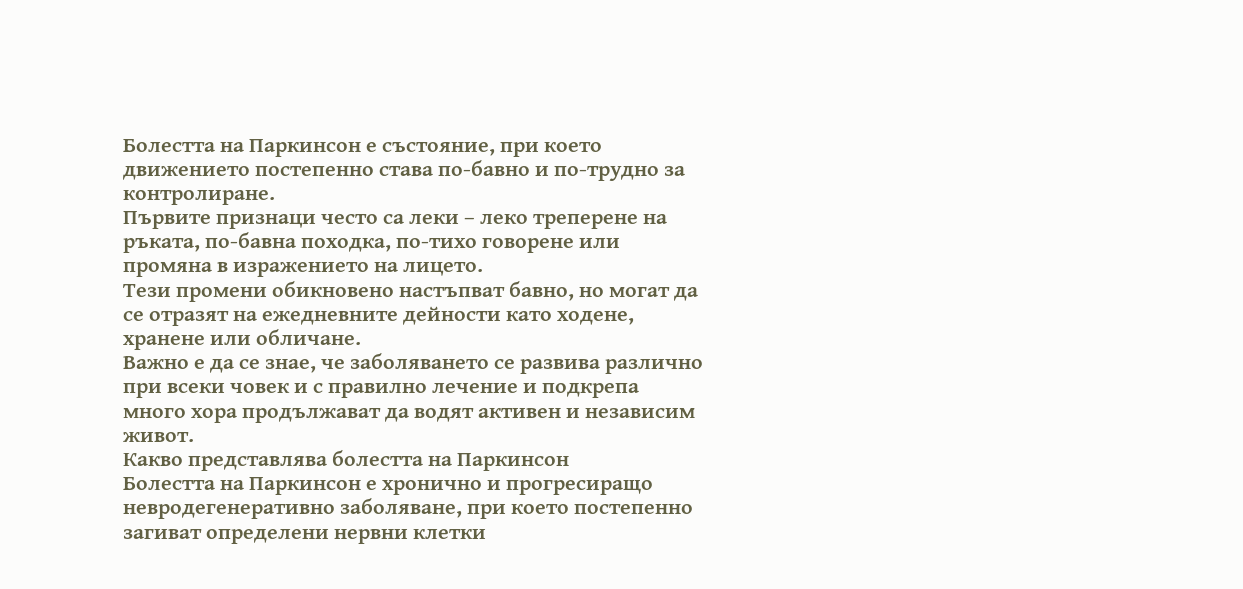Болестта на Паркинсон е състояние, при което движението постепенно става по-бавно и по-трудно за контролиране.
Първите признаци често са леки – леко треперене на ръката, по-бавна походка, по-тихо говорене или промяна в изражението на лицето.
Тези промени обикновено настъпват бавно, но могат да се отразят на ежедневните дейности като ходене, хранене или обличане.
Важно е да се знае, че заболяването се развива различно при всеки човек и с правилно лечение и подкрепа много хора продължават да водят активен и независим живот.
Какво представлява болестта на Паркинсон
Болестта на Паркинсон е хронично и прогресиращо невродегенеративно заболяване, при което постепенно загиват определени нервни клетки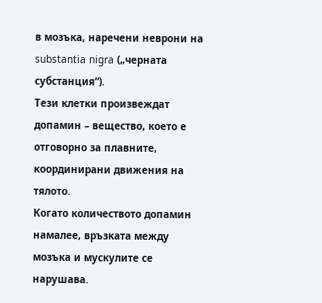в мозъка, наречени неврони на substantia nigra („черната субстанция“).
Тези клетки произвеждат допамин – вещество, което е отговорно за плавните, координирани движения на тялото.
Когато количеството допамин намалее, връзката между мозъка и мускулите се нарушава.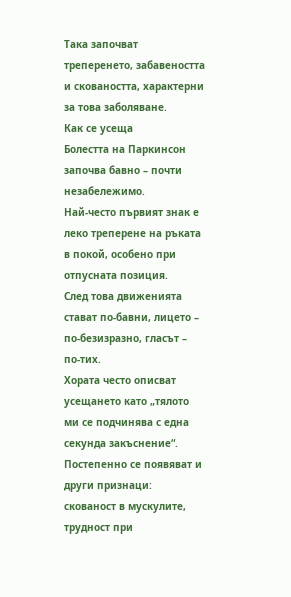Така започват треперенето, забавеността и сковаността, характерни за това заболяване.
Как се усеща
Болестта на Паркинсон започва бавно – почти незабележимо.
Най-често първият знак е леко треперене на ръката в покой, особено при отпусната позиция.
След това движенията стават по-бавни, лицето – по-безизразно, гласът – по-тих.
Хората често описват усещането като „тялото ми се подчинява с една секунда закъснение“.
Постепенно се появяват и други признаци: скованост в мускулите, трудност при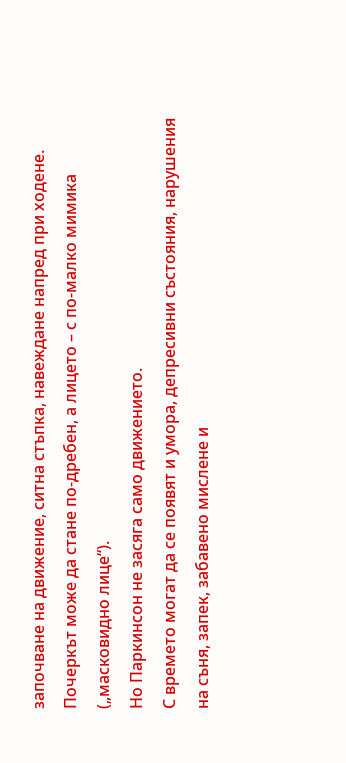започване на движение, ситна стъпка, навеждане напред при ходене.
Почеркът може да стане по-дребен, а лицето – с по-малко мимика („масковидно лице“).
Но Паркинсон не засяга само движението.
С времето могат да се появят и умора, депресивни състояния, нарушения на съня, запек, забавено мислене и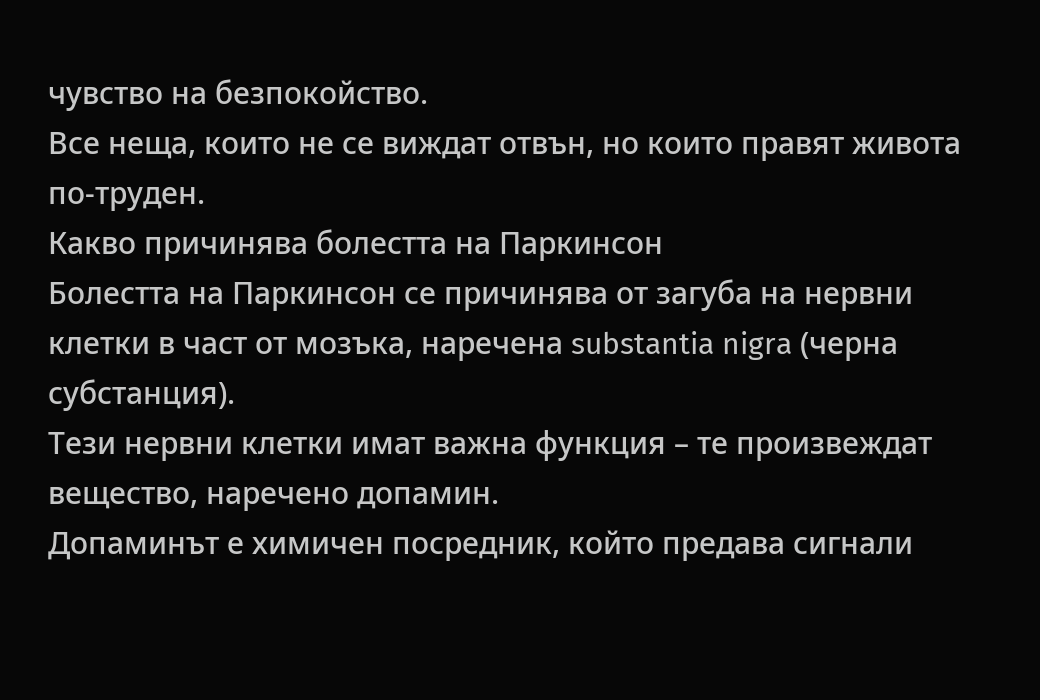чувство на безпокойство.
Все неща, които не се виждат отвън, но които правят живота по-труден.
Какво причинява болестта на Паркинсон
Болестта на Паркинсон се причинява от загуба на нервни клетки в част от мозъка, наречена substantia nigra (черна субстанция).
Тези нервни клетки имат важна функция – те произвеждат вещество, наречено допамин.
Допаминът е химичен посредник, който предава сигнали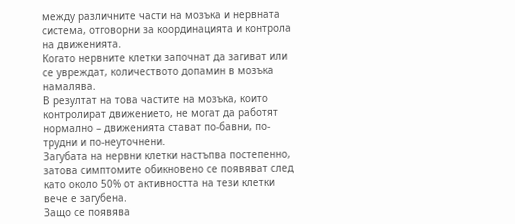между различните части на мозъка и нервната система, отговорни за координацията и контрола на движенията.
Когато нервните клетки започнат да загиват или се увреждат, количеството допамин в мозъка намалява.
В резултат на това частите на мозъка, които контролират движението, не могат да работят нормално – движенията стават по-бавни, по-трудни и по-неуточнени.
Загубата на нервни клетки настъпва постепенно, затова симптомите обикновено се появяват след като около 50% от активността на тези клетки вече е загубена.
Защо се появява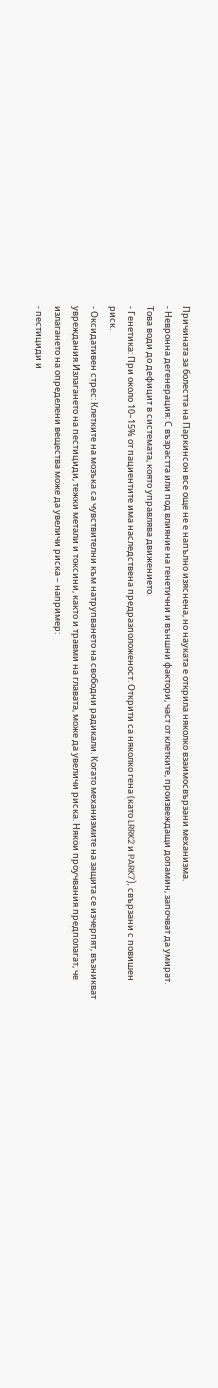Причината за болестта на Паркинсон все още не е напълно изяснена, но науката е открила няколко взаимосвързани механизма.
- Невронна дегенерация: С възрастта или под влияние на генетични и външни фактори, част от клетките, произвеждащи допамин, започват да умират. Това води до дефицит в системата, която управлява движението.
- Генетика: При около 10–15% от пациентите има наследствена предразположеност. Открити са няколко гена (като LRRK2 и PARK7), свързани с повишен риск.
- Оксидативен стрес: Клетките на мозъка са чувствителни към натрупването на свободни радикали. Когато механизмите на защита се изчерпят, възникват увреждания.Излагането на пестициди, тежки метали и токсини, както и травми на главата, може да увеличи риска. Някои проучвания предполагат, че излагането на определени вещества може да увеличи риска – например:
- пестициди и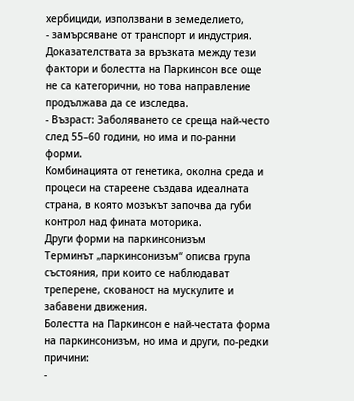хербициди, използвани в земеделието,
- замърсяване от транспорт и индустрия.
Доказателствата за връзката между тези фактори и болестта на Паркинсон все още не са категорични, но това направление продължава да се изследва.
- Възраст: Заболяването се среща най-често след 55–60 години, но има и по-ранни форми.
Комбинацията от генетика, околна среда и процеси на стареене създава идеалната страна, в която мозъкът започва да губи контрол над фината моторика.
Други форми на паркинсонизъм
Терминът „паркинсонизъм“ описва група състояния, при които се наблюдават треперене, скованост на мускулите и забавени движения.
Болестта на Паркинсон е най-честата форма на паркинсонизъм, но има и други, по-редки причини:
-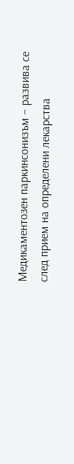Медикаментозен паркинсонизъм – развива се след прием на определени лекарства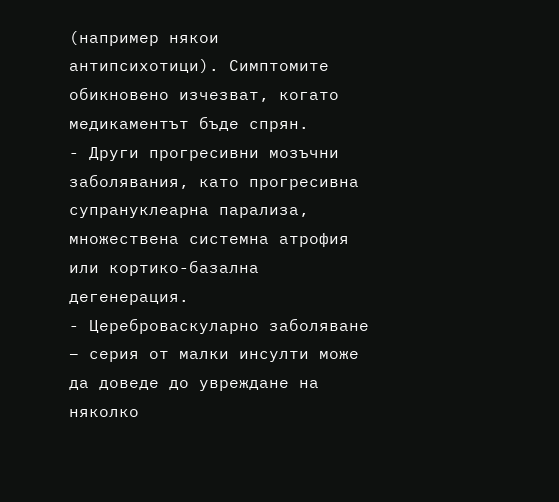(например някои антипсихотици). Симптомите обикновено изчезват, когато медикаментът бъде спрян.
- Други прогресивни мозъчни заболявания, като прогресивна супрануклеарна парализа, множествена системна атрофия или кортико-базална дегенерация.
- Цереброваскуларно заболяване – серия от малки инсулти може да доведе до увреждане на няколко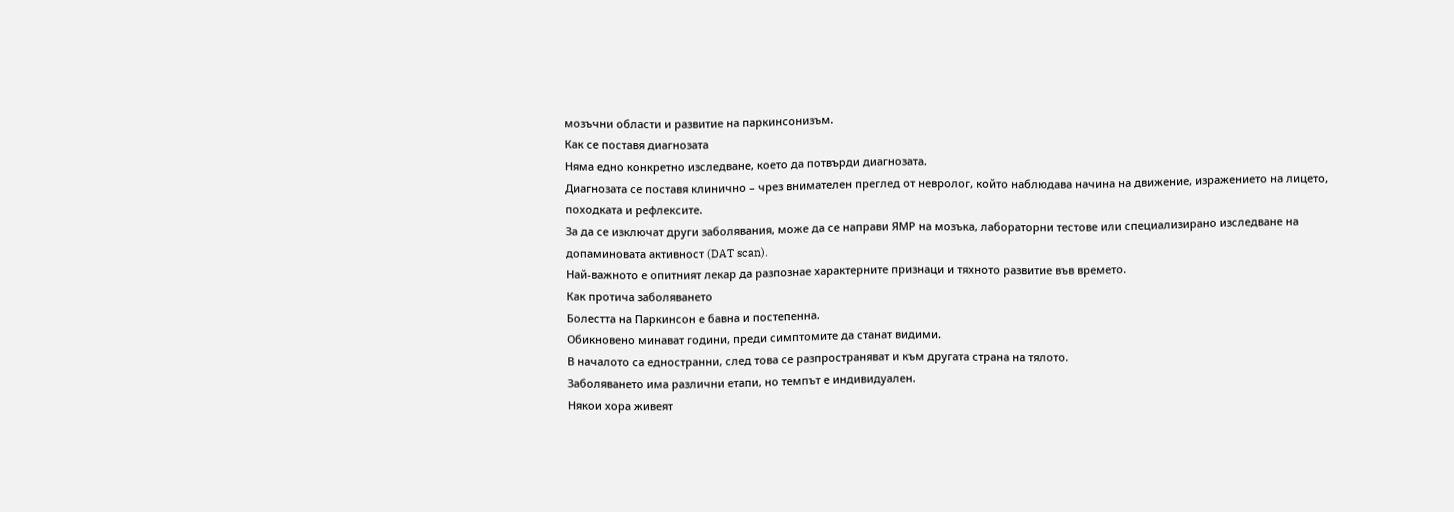мозъчни области и развитие на паркинсонизъм.
Как се поставя диагнозата
Няма едно конкретно изследване, което да потвърди диагнозата.
Диагнозата се поставя клинично – чрез внимателен преглед от невролог, който наблюдава начина на движение, изражението на лицето, походката и рефлексите.
За да се изключат други заболявания, може да се направи ЯМР на мозъка, лабораторни тестове или специализирано изследване на допаминовата активност (DAT scan).
Най-важното е опитният лекар да разпознае характерните признаци и тяхното развитие във времето.
Как протича заболяването
Болестта на Паркинсон е бавна и постепенна.
Обикновено минават години, преди симптомите да станат видими.
В началото са едностранни, след това се разпространяват и към другата страна на тялото.
Заболяването има различни етапи, но темпът е индивидуален.
Някои хора живеят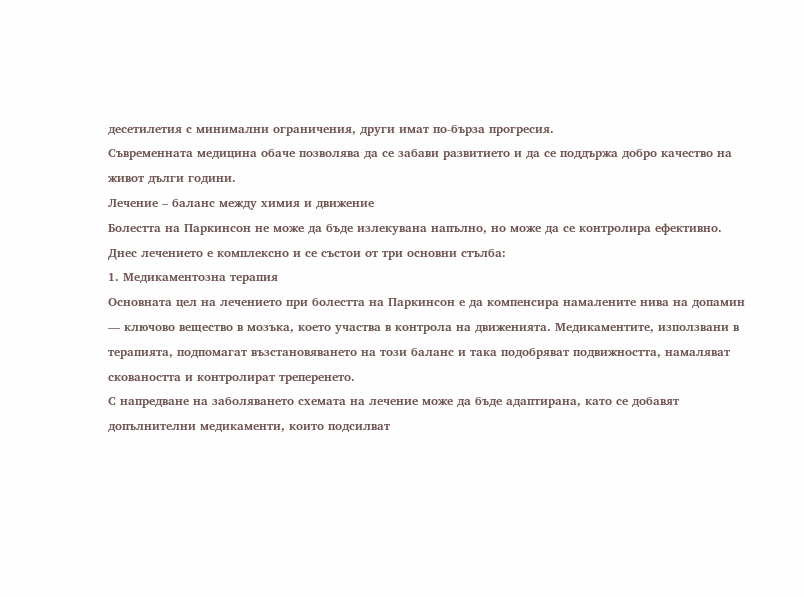десетилетия с минимални ограничения, други имат по-бърза прогресия.
Съвременната медицина обаче позволява да се забави развитието и да се поддържа добро качество на живот дълги години.
Лечение – баланс между химия и движение
Болестта на Паркинсон не може да бъде излекувана напълно, но може да се контролира ефективно.
Днес лечението е комплексно и се състои от три основни стълба:
1. Медикаментозна терапия
Основната цел на лечението при болестта на Паркинсон е да компенсира намалените нива на допамин — ключово вещество в мозъка, което участва в контрола на движенията. Медикаментите, използвани в терапията, подпомагат възстановяването на този баланс и така подобряват подвижността, намаляват сковаността и контролират треперенето.
С напредване на заболяването схемата на лечение може да бъде адаптирана, като се добавят допълнителни медикаменти, които подсилват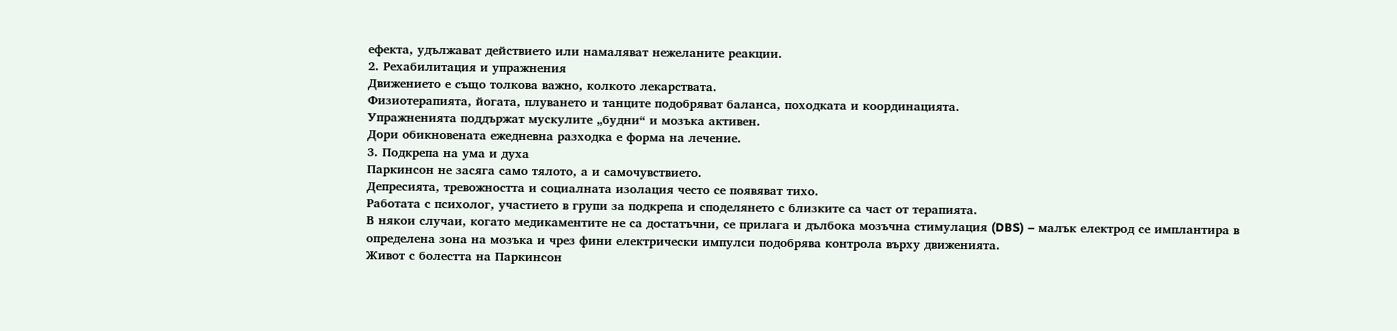ефекта, удължават действието или намаляват нежеланите реакции.
2. Рехабилитация и упражнения
Движението е също толкова важно, колкото лекарствата.
Физиотерапията, йогата, плуването и танците подобряват баланса, походката и координацията.
Упражненията поддържат мускулите „будни“ и мозъка активен.
Дори обикновената ежедневна разходка е форма на лечение.
3. Подкрепа на ума и духа
Паркинсон не засяга само тялото, а и самочувствието.
Депресията, тревожността и социалната изолация често се появяват тихо.
Работата с психолог, участието в групи за подкрепа и споделянето с близките са част от терапията.
В някои случаи, когато медикаментите не са достатъчни, се прилага и дълбока мозъчна стимулация (DBS) – малък електрод се имплантира в определена зона на мозъка и чрез фини електрически импулси подобрява контрола върху движенията.
Живот с болестта на Паркинсон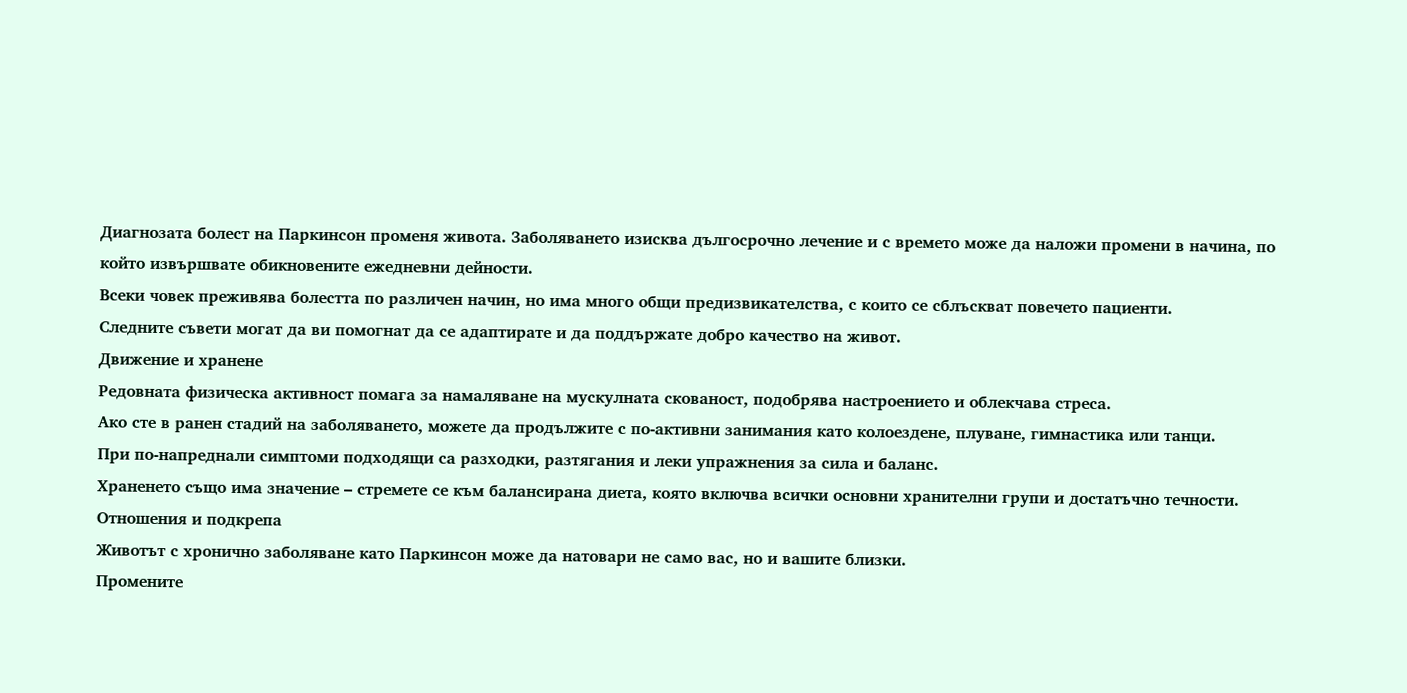Диагнозата болест на Паркинсон променя живота. Заболяването изисква дългосрочно лечение и с времето може да наложи промени в начина, по който извършвате обикновените ежедневни дейности.
Всеки човек преживява болестта по различен начин, но има много общи предизвикателства, с които се сблъскват повечето пациенти.
Следните съвети могат да ви помогнат да се адаптирате и да поддържате добро качество на живот.
Движение и хранене
Редовната физическа активност помага за намаляване на мускулната скованост, подобрява настроението и облекчава стреса.
Ако сте в ранен стадий на заболяването, можете да продължите с по-активни занимания като колоездене, плуване, гимнастика или танци.
При по-напреднали симптоми подходящи са разходки, разтягания и леки упражнения за сила и баланс.
Храненето също има значение – стремете се към балансирана диета, която включва всички основни хранителни групи и достатъчно течности.
Отношения и подкрепа
Животът с хронично заболяване като Паркинсон може да натовари не само вас, но и вашите близки.
Промените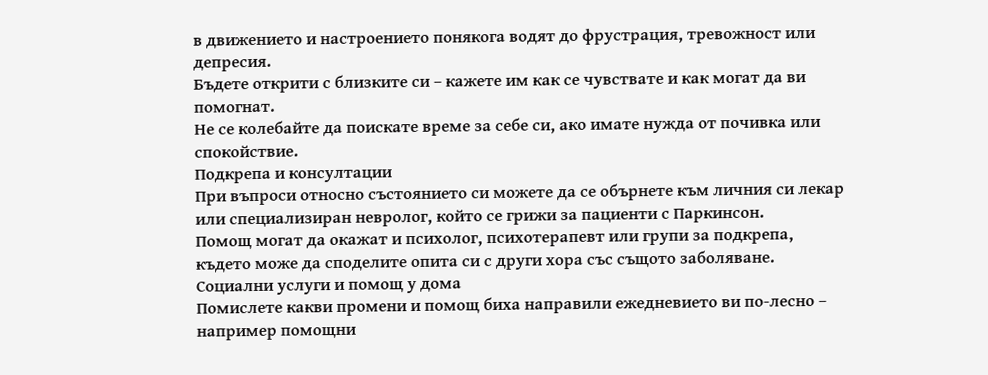в движението и настроението понякога водят до фрустрация, тревожност или депресия.
Бъдете открити с близките си – кажете им как се чувствате и как могат да ви помогнат.
Не се колебайте да поискате време за себе си, ако имате нужда от почивка или спокойствие.
Подкрепа и консултации
При въпроси относно състоянието си можете да се обърнете към личния си лекар или специализиран невролог, който се грижи за пациенти с Паркинсон.
Помощ могат да окажат и психолог, психотерапевт или групи за подкрепа, където може да споделите опита си с други хора със същото заболяване.
Социални услуги и помощ у дома
Помислете какви промени и помощ биха направили ежедневието ви по-лесно – например помощни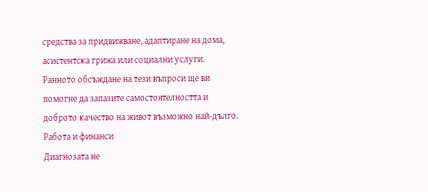средства за придвижване, адаптиране на дома, асистентска грижа или социални услуги.
Ранното обсъждане на тези въпроси ще ви помогне да запазите самостоятелността и доброто качество на живот възможно най-дълго.
Работа и финанси
Диагнозата не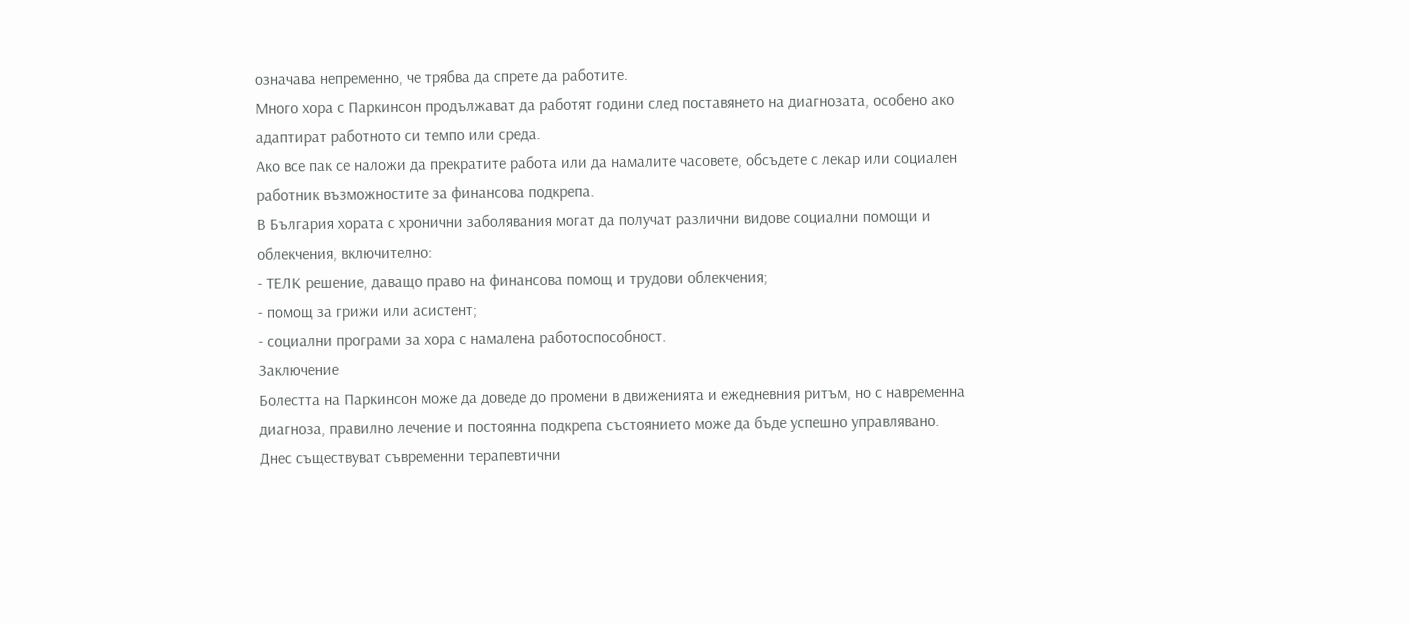означава непременно, че трябва да спрете да работите.
Много хора с Паркинсон продължават да работят години след поставянето на диагнозата, особено ако адаптират работното си темпо или среда.
Ако все пак се наложи да прекратите работа или да намалите часовете, обсъдете с лекар или социален работник възможностите за финансова подкрепа.
В България хората с хронични заболявания могат да получат различни видове социални помощи и облекчения, включително:
- ТЕЛК решение, даващо право на финансова помощ и трудови облекчения;
- помощ за грижи или асистент;
- социални програми за хора с намалена работоспособност.
Заключение
Болестта на Паркинсон може да доведе до промени в движенията и ежедневния ритъм, но с навременна диагноза, правилно лечение и постоянна подкрепа състоянието може да бъде успешно управлявано.
Днес съществуват съвременни терапевтични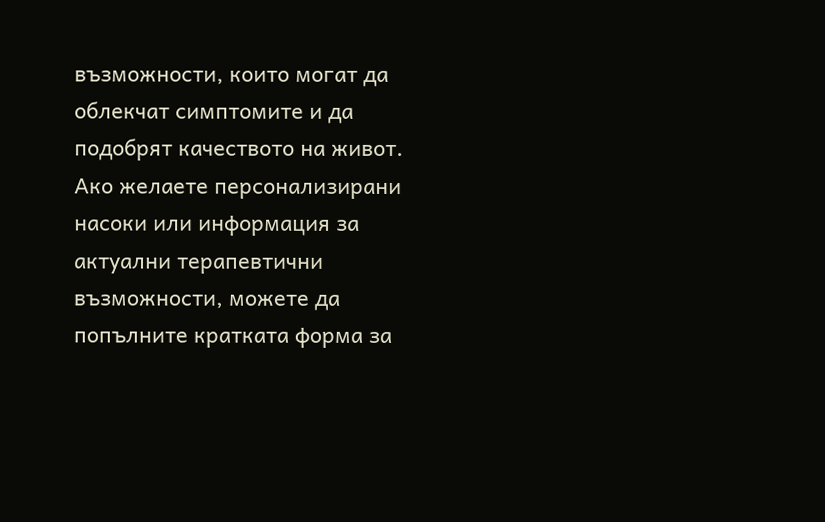възможности, които могат да облекчат симптомите и да подобрят качеството на живот.
Ако желаете персонализирани насоки или информация за актуални терапевтични възможности, можете да попълните кратката форма за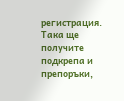регистрация. Така ще получите подкрепа и препоръки,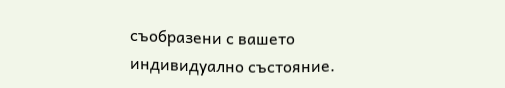съобразени с вашето индивидуално състояние.